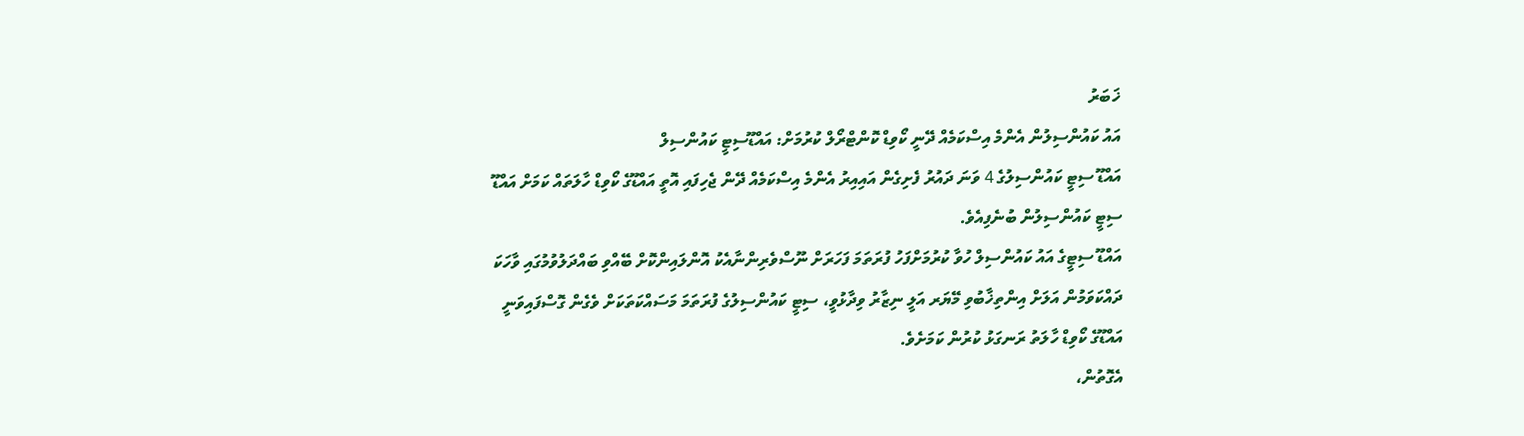ޚަބަރު
އައު ކައުންސިލުން އެންމެ އިސްކަމެއް ދޭނީ ކޯވިޑް ކޮންޓްރޯލް ކުރުމަށް: އައްޑޫސިޓީ ކައުންސިލް
އައްޑޫ ސިޓީ ކައުންސިލުގެ 4 ވަނަ ދައުރު ފެށިގެން އައިއިރު އެންމެ އިސްކަމެއް ދޭން ޖެހިފައި އޮތީ އައްޑޫގެ ކޯވިޑް ހާލަތައް ކަމަށް އައްޑޫ ސިޓީ ކައުންސިލުން ބުނެފިއެވެ.
އައްޑޫ ސިޓީގެ އައު ކައުންސިލް ހުވާ ކުރުމަށްފަހު ފުރަތަމަ ފަހަރަށް ނޫސްވެރިންނާއެކު އޮންލައިންކޮށް ބޭއްވި ބައްދަލުވުމުގައި ވާހަކަ ދައްކަވަމުން އަލަށް އިންތިޚާބުވި މޭޔަރ އަލީ ނިޒާރު ވިދާޅުވީ، ސިޓީ ކައުންސިލުގެ ފުރަތަމަ މަސައްކަތަކަށް ވެގެން ގޮސްފައިވަނީ އައްޑޫގެ ކޯވިޑް ހާލަތު ރަނގަޅު ކުރުން ކަމަށެވެ.
އެގޮތުން،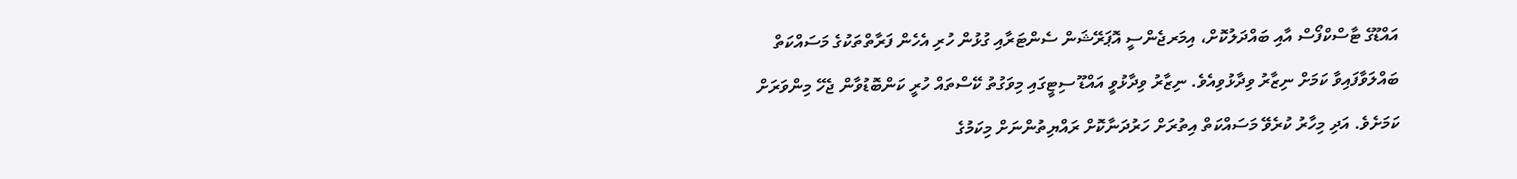އައްޑޫގެ ޓާސްކްފޯސް އާއި ބައްދަލުކޮށް، އިމަރޖެންސީ އޮޕަރޭޝަން ސެންޓަރާއި ގުޅުން ހުރި އެހެން ފަރާތްތަކުގެ މަސައްކަތް ބައްލަވާފައިވާ ކަމަށް ނިޒާރު ވިދާޅުވިއެވެ. ނިޒާރު ވިދާޅުވީ އައްޑޫ ސިޓީގައި މިވަގުތު ކޭސްތައް ހުރީ ކަންބޮޑުވާން ޖެހޭ މިންވަރަށް ކަމަށެވެ. އަދި މިހާރު ކުރެވޭ މަސައްކަތް އިތުރަށް ހަރުދަނާކޮށް ރައްޔިތުންނަށް މިކަމުގެ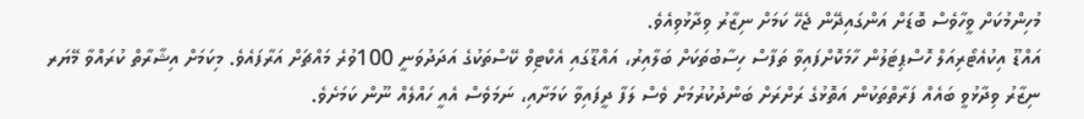މުހިންމުކަށް ވީހާވެސް ބޮޑަށް އަންގައިދޭން ޖެހޭ ކަމަށް ނިޒާރު ވިދާޅުވިއެވެ.
އައްޑޫ އިކުއެޓޯރިއަލް ހޮސްޕިޓަލުން ހާމަކޮށްފައިވާ ތަފާސް ހިސާބުތަކަށް ބަލާއިރު، އައްޑޫގައި އެކްޓިވް ކޭސްތަކުގެ އަދަދުވަނީ 100ވުރެ މައްޗަށް އަރާފައެވެ. މިކަމަށް އިޝާރާތް ކުރައްވާ މޭޔަރ ނިޒާރު ވިދާޅުވީ ބައެއް ފަރާތްތަކުން އަތޮޅުގެ ރަށްރަށް ބަންދުކުރުމަށް ވެސް ލަފާ ދީފައިވާ ކަމަށާއި، ނަމަވެސް އެއީ ހައްލެއް ނޫން ކަމަށެވެ.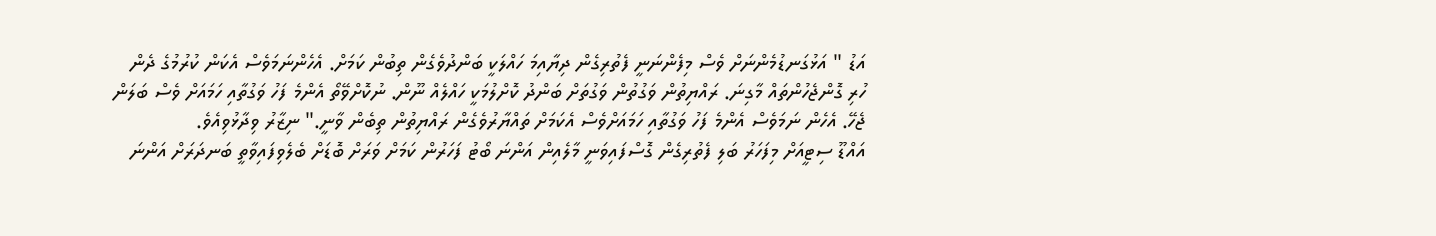އަޑު " އަޅުގަނޑުމެންނަށް ވެސް މިފެންނަނީ ފެތުރިގެން ދިޔާއިމަ ހައްލަކީ ބަންދުވެގެން ތިބުން ކަމަށް. އެހެންނަމަވެސް އެކަން ކުރުމުގެ ދެން ހުރި ގޮންޖެހުންތައް މާގިނަ. ރައްޔިތުން ވަގުތުން ވަގުތަށް ބަންދު ކޮށްލުމަކީ ހައްލެއް ނޫން. ނުކޮށްވޭތޯ އެންމެ ފަހު ވަގުތާއި ހަމައަށް ވެސް ބަލަން ޖެހޭ. އެހެން ނަމަވެސް އެންމެ ފަހު ވަގުތާއި ހަމައަށްވެސް އެކަމަށް ތައްޔާރުވެގެން ރައްޔިތުން ތިބެން ވާނީ." ނިޒާރު ވިދާޅުވިއެވެ.
އައްޑޫ ސިޓީއަށް މިފަހަރު ބަލި ފެތުރިގެން ގޮސްފައިވަނީ މާލެއިން އަންނަ ބޯޓު ފަހަރުން ކަމަށް ވަރަށް ބޮޑަށް ބެލެވިފައިވާތީ ބަނދަރަށް އަންނަ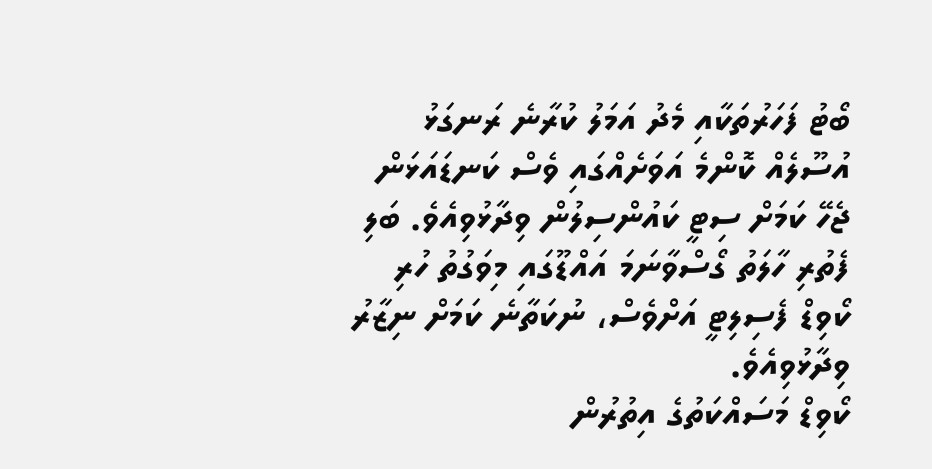ބޯޓު ފަހަރުތަކާއި މެދު އަމަލު ކުރާނެ ރަނގަޅު އުސޫލެއް ކޮންމެ އަވަށެއްގައި ވެސް ކަނޑައަޅަން ޖެހޭ ކަމަށް ސިޓީ ކައުންސިލުން ވިދާޅުވިއެވެ. ބަލި ފެތުރި ހާލަތު ގޯސްވާނަމަ އައްޑޫގައި މިވަގުތު ހުރި ކޯވިޑް ފެސިލިޓީ އަށްވެސް، ނުކަތާނެ ކަމަށް ނިޒާރު ވިދާޅުވިއެވެ.
ކޯވިޑް މަސައްކަތުގެ އިތުރުން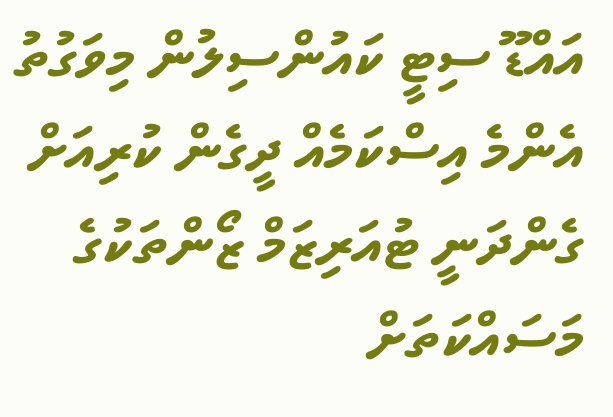އައްޑޫ ސިޓީ ކައުންސިލުން މިވަގުތު އެންމެ އިސްކަމެއް ދީގެން ކުރިއަށް ގެންދަނީ ޓުއަރިޒަމް ޒޯންތަކުގެ މަސައްކަތަށް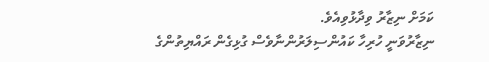ކަމަށް ނިޒާރު ވިދާޅުވިއެވެ.
ނިޒާރުވަނީ ހުރިހާ ކައުންސިލަރުންނާވެސް ގުޅިގެން ރައްޔިތުންގެ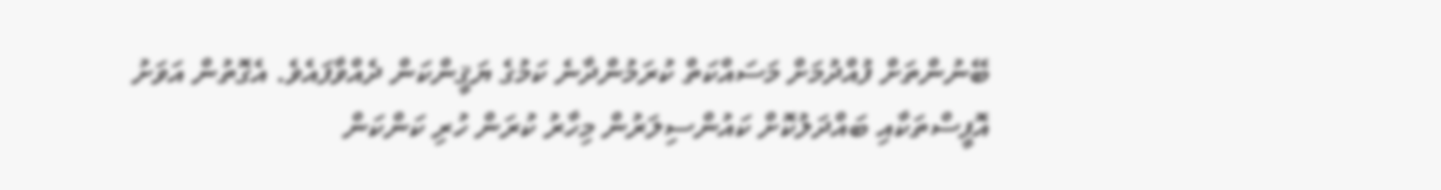ބޭނުންތަށް ފުއްދުމަށް މަސައްކަތް ކުރަމުންދާނެ ކަމުގެ ޔަޤީންކަން ދެއްވާފައެވެ. އެގޮތުން އަވަށު އޮފީސްތަކާއި ބައްދަލުކޮށް ކައުންސިލަރުން މިހާރު ކުރަން ހުރި ކަންކަން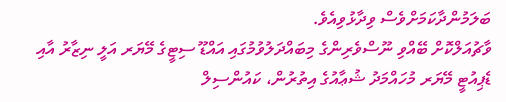ބަލަމުންދާކަމަށްވެސް ވިދާޅުވިއެވެ.
ވާޗުއަލްކޮށް ބޭއްވި ނޫސްވެރިންގެ މިބައްދަލުވުމުގައި އައްޑޫ ސިޓީގެ މޭޔަރ އަލީ ނިޒާރު އާއި ޑެޕިއުޓީ މޭޔަރ މުހައްމަދު ޝުޢާއުގެ އިތުރުން، ކައުންސިލް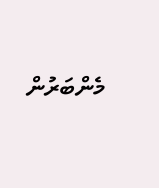މެންބަރުން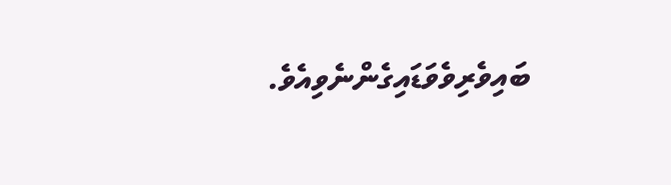ބައިވެރިވެވަޑައިގެންނެވިއެވެ.